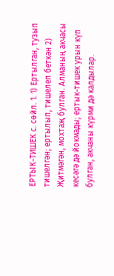ЕРТЫК-ТИШЕК с. сөйл. 1. 1) Ертылган, тузып тишелгән; ертылып, тишелеп беткән 2) Җитмәгән, мохтаҗ булган. Алманың акчасы кесәгә дә йокмады; ертык-тишек урын күп булган, акчаны күрми дә калдылар.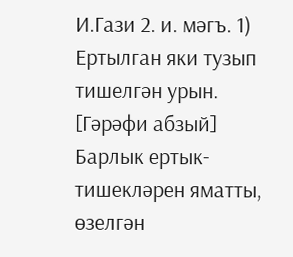И.Гази 2. и. мәгъ. 1) Ертылган яки тузып тишелгән урын. [Гәрәфи абзый] Барлык ертык-тишекләрен яматты, өзелгән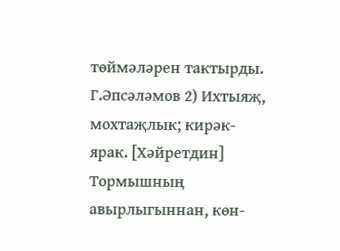төймәләрен тактырды. Г.Әпсәләмов 2) Ихтыяҗ, мохтаҗлык; кирәк-ярак. [Хәйретдин] Тормышның авырлыгыннан, көн-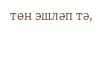төн эшләп тә,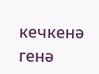кечкенә генә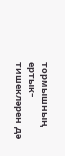тормышның ертык-тишекләрен дә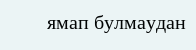ямап булмаудан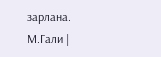зарлана. М.Гали |